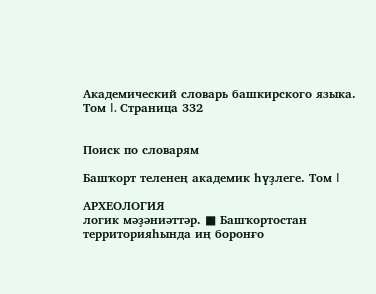Академический словарь башкирского языка. Том I. Страница 332


Поиск по словарям

Башҡорт теленең академик һүҙлеге. Том I

АРХЕОЛОГИЯ
логик мәҙәниәттәр. ■ Башҡортостан территорияһында иң боронғо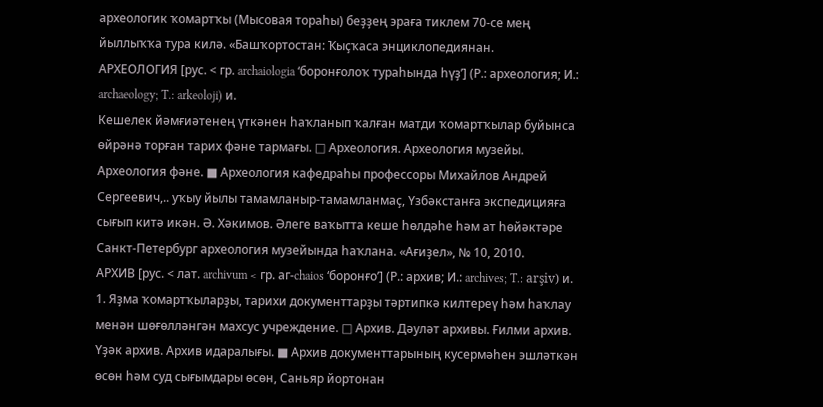археологик ҡомартҡы (Мысовая тораһы) беҙҙең эраға тиклем 70-се мең йыллыҡҡа тура килә. «Башҡортостан: Ҡыҫҡаса энциклопедиянан.
АРХЕОЛОГИЯ [рус. < гр. archaiologia ‘боронғолоҡ тураһында һүҙ’] (Р.: археология; И.: archaeology; T.: arkeoloji) и.
Кешелек йәмғиәтенең үткәнен һаҡланып ҡалған матди ҡомартҡылар буйынса өйрәнә торған тарих фәне тармағы. □ Археология. Археология музейы. Археология фәне. ■ Археология кафедраһы профессоры Михайлов Андрей Сергеевич,.. уҡыу йылы тамамланыр-тамамланмаҫ, Үзбәкстанға экспедицияға сығып китә икән. Ә. Хәкимов. Әлеге ваҡытта кеше һөлдәһе һәм ат һөйәктәре Санкт-Петербург археология музейында һаҡлана. «Ағиҙел», № 10, 2010.
АРХИВ [рус. < лат. archivum < гр. аг-chaios ‘боронғо’] (Р.: архив; И.: archives; T.: arşiv) и.
1. Яҙма ҡомартҡыларҙы, тарихи документтарҙы тәртипкә килтереү һәм һаҡлау менән шөғөлләнгән махсус учреждение. □ Архив. Дәуләт архивы. Ғилми архив. Үҙәк архив. Архив идаралығы. ■ Архив документтарының кусермәһен эшләткән өсөн һәм суд сығымдары өсөн, Саньяр йортонан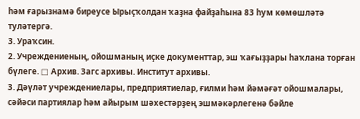һәм ғарызнамә биреусе Ырыҫҡолдан ҡаҙна файҙаһына 83 һум көмөшләтә туләтергә.
3. Ураҡсин.
2. Учреждениеның, ойошманың иҫке документтар, эш ҡағыҙҙары һаҡлана торған бүлеге. □ Архив. Загс архивы. Институт архивы.
3. Дәүләт учреждениелары, предприятиелар, ғилми һәм йәмәғәт ойошмалары, сәйәси партиялар һәм айырым шәхестәрҙең эшмәкәрлегенә бәйле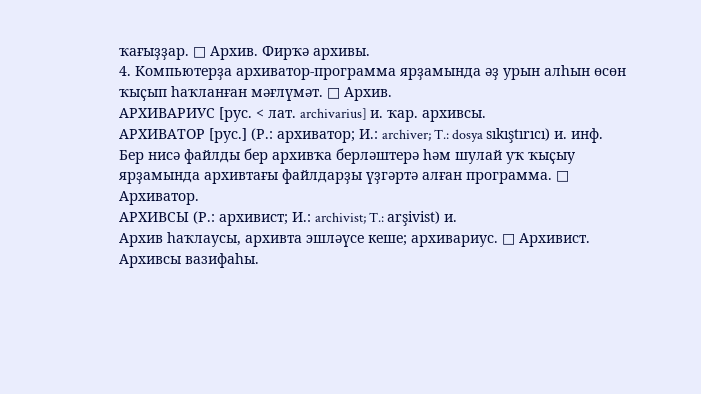ҡағыҙҙар. □ Архив. Фирҡә архивы.
4. Компьютерҙа архиватор-программа ярҙамында әҙ урын алһын өсөн ҡыҫып һаҡланған мәғлүмәт. □ Архив.
АРХИВАРИУС [рус. < лат. archivarius] и. ҡар. архивсы.
АРХИВАТОР [рус.] (Р.: архиватор; И.: archiver; T.: dosya sıkıştırıcı) и. инф.
Бер нисә файлды бер архивҡа берләштерә һәм шулай уҡ ҡыҫыу ярҙамында архивтағы файлдарҙы үҙгәртә алған программа. □ Архиватор.
АРХИВСЫ (Р.: архивист; И.: archivist; T.: arşivist) и.
Архив һаҡлаусы, архивта эшләүсе кеше; архивариус. □ Архивист. Архивсы вазифаһы.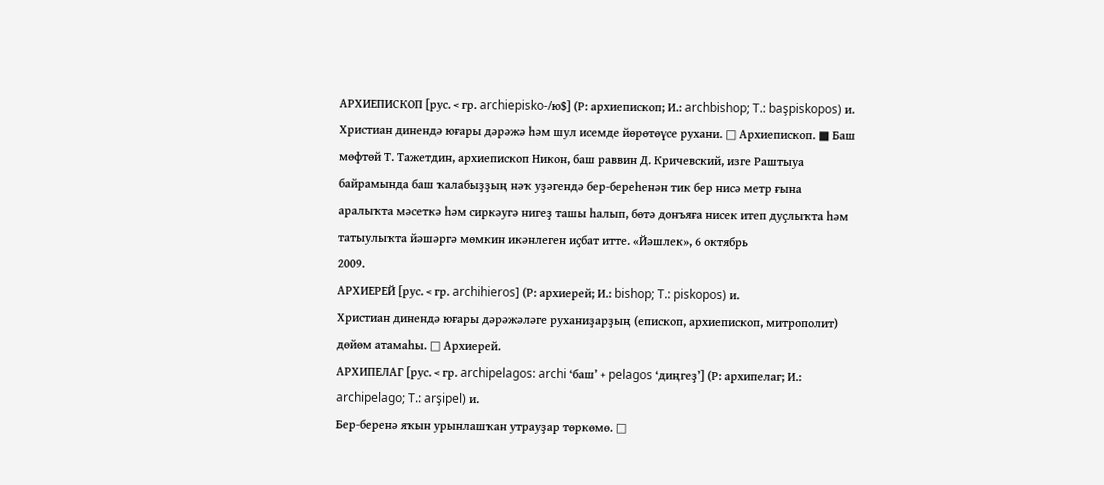АРХИЕПИСКОП [рус. < гр. archiepisko-/ю$] (Р: архиепископ; И.: archbishop; T.: başpiskopos) и.
Христиан динендә юғары дәрәжә һәм шул исемде йөрөтөүсе рухани. □ Архиепископ. ■ Баш мөфтөй Т. Тажетдин, архиепископ Никон, баш раввин Д. Кричевский, изге Раштыуа байрамында баш ҡалабыҙҙың нәҡ уҙәгендә бер-береһенән тик бер нисә метр ғына аралыҡта мәсеткә һәм сиркәугә нигеҙ ташы һалып, бөтә донъяға нисек итеп дуҫлыҡта һәм татыулыҡта йәшәргә мөмкин икәнлеген иҫбат итте. «Йәшлек», 6 октябрь
2009.
АРХИЕРЕЙ [рус. < гр. archihieros] (Р: архиерей; И.: bishop; T.: piskopos) и.
Христиан динендә юғары дәрәжәләге руханиҙарҙың (епископ, архиепископ, митрополит) дөйөм атамаһы. □ Архиерей.
АРХИПЕЛАГ [рус. < гр. archipelagos: archi ‘баш’ + pelagos ‘диңгеҙ’] (Р: архипелаг; И.: archipelago; T.: arşipel) и.
Бер-беренә яҡын урынлашҡан утрауҙар төркөмө. □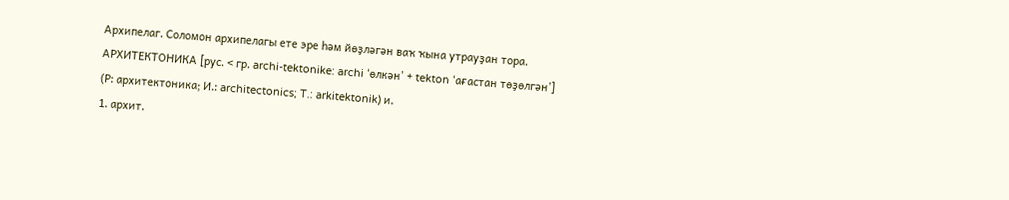Архипелаг. Соломон архипелагы ете эре һәм йөҙләгән ваҡ ҡына утрауҙан тора.
АРХИТЕКТОНИКА [рус. < гр. archi-tektonike: archi ‘өлкән’ + tekton ‘ағастан төҙөлгән’] (Р: архитектоника; И.: architectonics; T.: arkitektonik) и.
1. архит.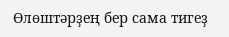Өлөштәрҙең бер сама тигеҙ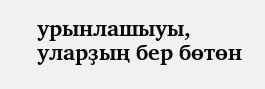урынлашыуы, уларҙың бер бөтөн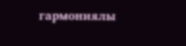гармониялы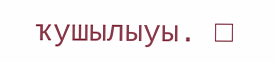ҡушылыуы. □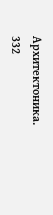Архитектоника.
332